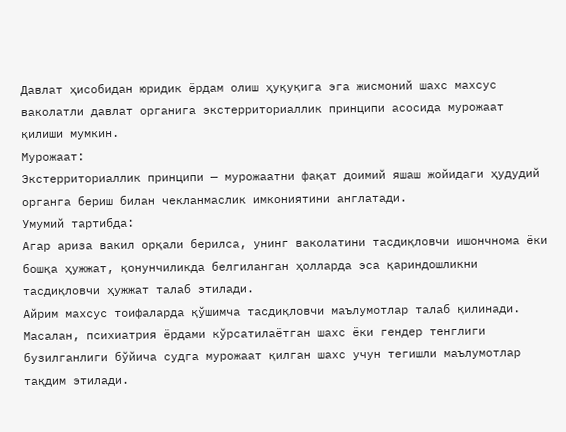Давлат ҳисобидан юридик ёрдам олиш ҳуқуқига эга жисмоний шахс махсус ваколатли давлат органига экстерриториаллик принципи асосида мурожаат қилиши мумкин.
Мурожаат:
Экстерриториаллик принципи — мурожаатни фақат доимий яшаш жойидаги ҳудудий органга бериш билан чекланмаслик имкониятини англатади.
Умумий тартибда:
Агар ариза вакил орқали берилса, унинг ваколатини тасдиқловчи ишончнома ёки бошқа ҳужжат, қонунчиликда белгиланган ҳолларда эса қариндошликни тасдиқловчи ҳужжат талаб этилади.
Айрим махсус тоифаларда қўшимча тасдиқловчи маълумотлар талаб қилинади. Масалан, психиатрия ёрдами кўрсатилаётган шахс ёки гендер тенглиги бузилганлиги бўйича судга мурожаат қилган шахс учун тегишли маълумотлар тақдим этилади.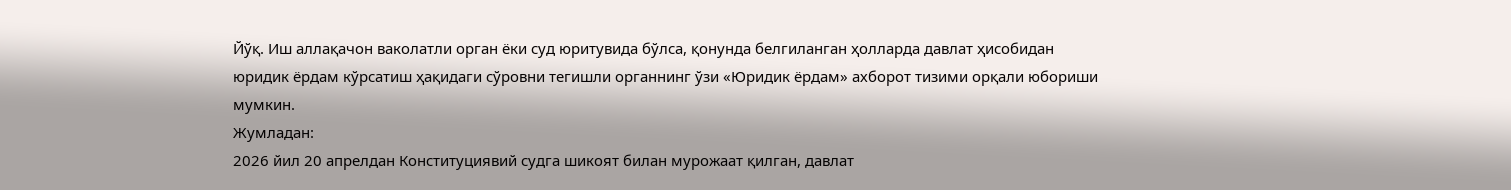Йўқ. Иш аллақачон ваколатли орган ёки суд юритувида бўлса, қонунда белгиланган ҳолларда давлат ҳисобидан юридик ёрдам кўрсатиш ҳақидаги сўровни тегишли органнинг ўзи «Юридик ёрдам» ахборот тизими орқали юбориши мумкин.
Жумладан:
2026 йил 20 апрелдан Конституциявий судга шикоят билан мурожаат қилган, давлат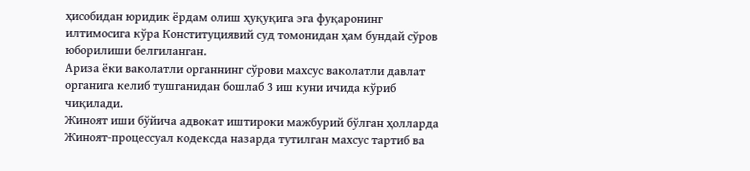ҳисобидан юридик ёрдам олиш ҳуқуқига эга фуқаронинг илтимосига кўра Конституциявий суд томонидан ҳам бундай сўров юборилиши белгиланган.
Ариза ёки ваколатли органнинг сўрови махсус ваколатли давлат органига келиб тушганидан бошлаб 3 иш куни ичида кўриб чиқилади.
Жиноят иши бўйича адвокат иштироки мажбурий бўлган ҳолларда Жиноят-процессуал кодексда назарда тутилган махсус тартиб ва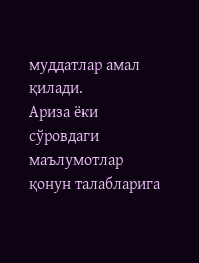муддатлар амал қилади.
Ариза ёки сўровдаги маълумотлар қонун талабларига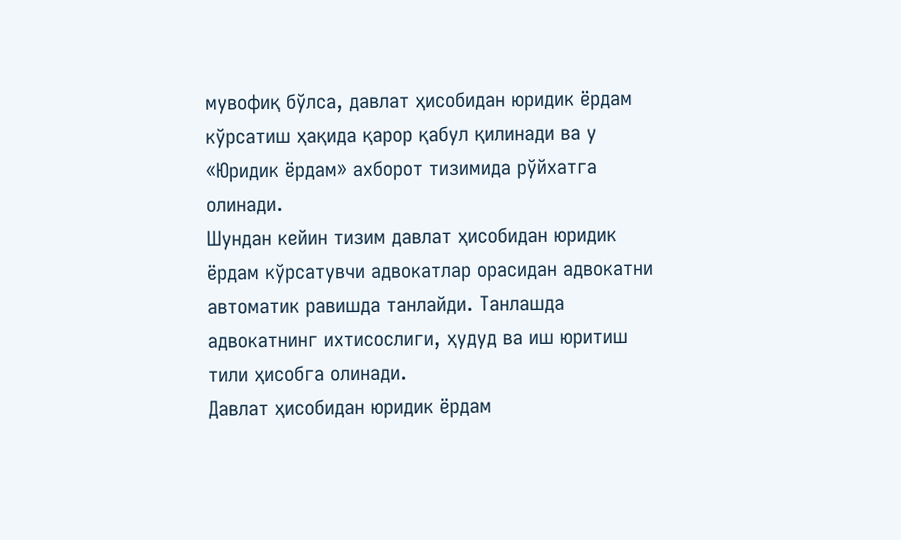мувофиқ бўлса, давлат ҳисобидан юридик ёрдам кўрсатиш ҳақида қарор қабул қилинади ва у «Юридик ёрдам» ахборот тизимида рўйхатга олинади.
Шундан кейин тизим давлат ҳисобидан юридик ёрдам кўрсатувчи адвокатлар орасидан адвокатни автоматик равишда танлайди. Танлашда адвокатнинг ихтисослиги, ҳудуд ва иш юритиш тили ҳисобга олинади.
Давлат ҳисобидан юридик ёрдам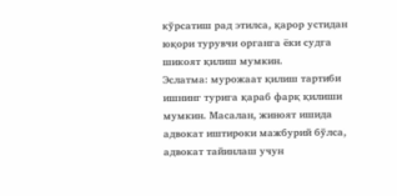кўрсатиш рад этилса, қарор устидан юқори турувчи органга ёки судга шикоят қилиш мумкин.
Эслатма: мурожаат қилиш тартиби ишнинг турига қараб фарқ қилиши мумкин. Масалан, жиноят ишида адвокат иштироки мажбурий бўлса, адвокат тайинлаш учун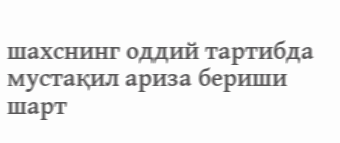шахснинг оддий тартибда мустақил ариза бериши шарт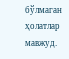бўлмаган ҳолатлар мавжуд.